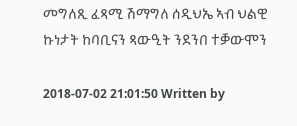መግለጺ ፈጻሚ ሽማግለ ሰዲህኤ ኣብ ህልዊ ኩነታት ከባቢናን ጻውዒት ንደንበ ተቓውሞን

2018-07-02 21:01:50 Written by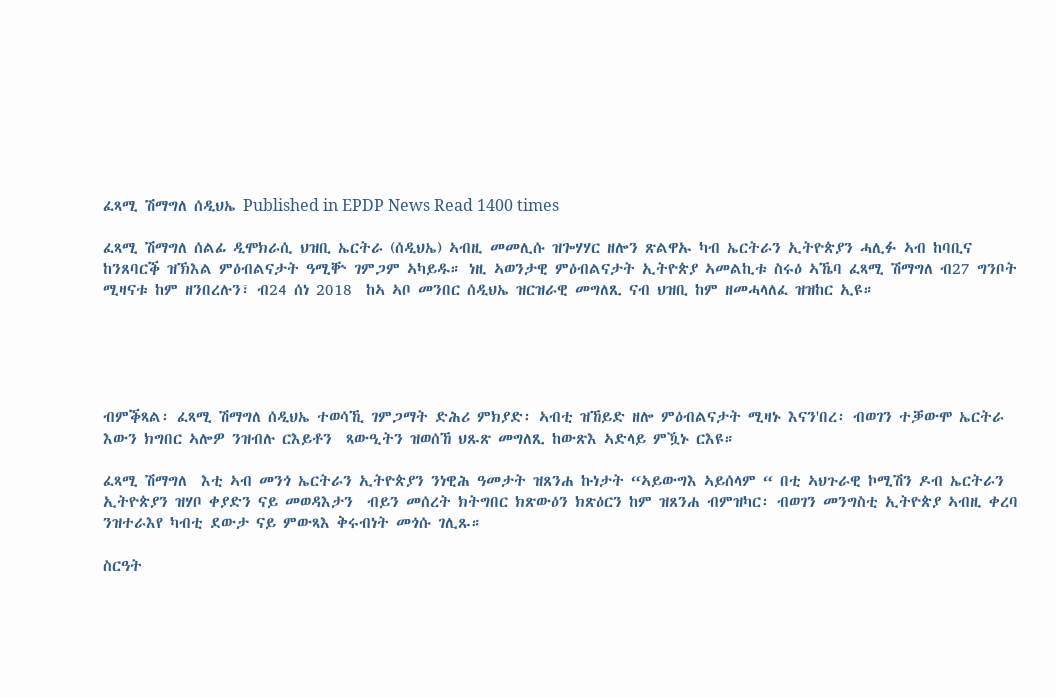ፈጻሚ ሽማግለ ሰዲህኤ Published in EPDP News Read 1400 times

ፈጻሚ ሽማግለ ሰልፊ ዲሞክራሲ ህዝቢ ኤርትራ (ሰዲህኤ) ኣብዚ መመሊሱ ዝጐሃሃር ዘሎን ጽልዋኡ ካብ ኤርትራን ኢትዮጵያን ሓሊፉ ኣብ ከባቢና ከንጸባርቕ ዝኽእል ምዕብልናታት ዓሚቝ ገምጋም ኣካይዱ። ነዚ ኣወንታዊ ምዕብልናታት ኢትዮጵያ ኣመልኪቱ ስሩዕ ኣኼባ ፈጻሚ ሽማግለ ብ27 ግንቦት ሚዛናቱ ከም ዘንበረሉን፣ ብ24 ሰነ 2018  ከኣ ኣቦ መንበር ሰዲህኤ ዝርዝራዊ መግለጺ ናብ ህዝቢ ከም ዘመሓላለፈ ዝዝከር ኢዩ።





ብምቕጻል፡ ፈጻሚ ሽማግለ ሰዲህኤ ተወሳኺ ገምጋማት ድሕሪ ምክያድ፡ ኣብቲ ዝኸይድ ዘሎ ምዕብልናታት ሚዛኑ እናን'በረ፡ ብወገን ተቓውሞ ኤርትራ እውን ክግበር ኣሎዎ ንዝብሉ ርእይቶን  ጻውዒትን ዝወሰኸ ህጹጽ መግለጺ ከውጽእ ኣድላይ ምዃኑ ርእዩ።

ፈጻሚ ሽማግለ  እቲ ኣብ መንጎ ኤርትራን ኢትዮጵያን ንነዊሕ ዓመታት ዝጸንሐ ኩነታት “ኣይውግእ ኣይሰላም “ በቲ ኣህጉራዊ ኮሚሽን ዶብ ኤርትራን ኢትዮጵያን ዝሃቦ ቀያድን ናይ መወዳእታን  ብይን መሰረት ክትግበር ክጽውዕን ክጽዕርን ከም ዝጸንሐ ብምዝካር፡ ብወገን መንግስቲ ኢትዮጵያ ኣብዚ ቀረባ ንዝተራእየ ካብቲ ደውታ ናይ ምውጻእ ቅሩብነት መጎሱ ገሊጹ።

ስርዓት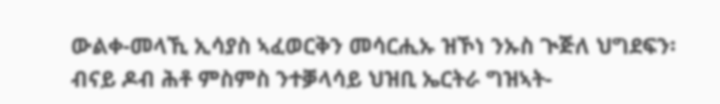ውልቀ-መላኺ ኢሳያስ ኣፈወርቅን መሳርሒኡ ዝኾነ ንኡስ ጒጅለ ህግደፍን፡ ብናይ ዶብ ሕቶ ምስምስ ንተቓላሳይ ህዝቢ ኤርትራ ግዝኣት-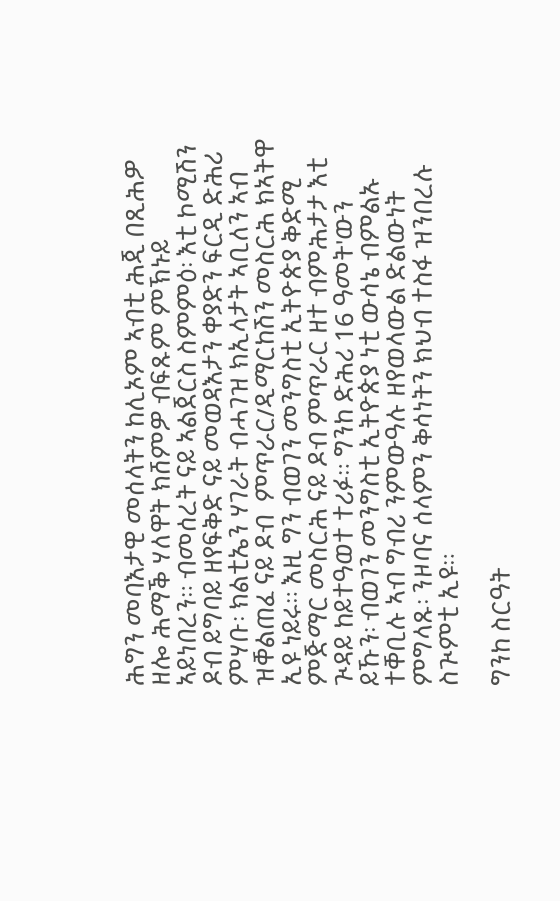ሕግን መባእታዊ መሰላትን ከሊኦም ኣብቲ ሕጂ በጺሕዎ ዘሎ ሕማቕ ሃለዋት ክሸምዎ ብፍጹም ምኽኑይ ኣይነበረን። ብመሰረት ናይ ኣልጀርስ ስምምዕ፡ እቲ ኮሚሽን ዶብ ይግባይ ዘየፍቅድ ናይ መወዳእታን ቀያድን ፍርዲ ድሕሪ ምሃቡ፡ ክልቲኤን ሃገራት ብሓገዝ ክኢላታት ኣቢለን ኣብ ዝቐልጠፈ ናይ ዶብ  ምጥራር/ዲማርከሽን መስርሕ ክኣትዋ ኢዩ ነይሩ። እዚ ግን ብወገን መንግስቲ ኢትዮጵያ ቅድሚ ምጅማር መስርሕ ናይ ዶብ ምጥራር ዘተ ብምሕታታ እቲ ጒዳይ ከይተዓወተ ተሪፉ። ግንከ ድሕሪ 16 ዓመት'ውን ይኹን፡ ብወገን መንግስቲ ኢትዮጵያ ነቲ ውሳኔ ብምልኡ ተቐቢሉ ኣብ ግብሪ ንምውዓሉ ዘየወላውል ድልውነት ምግላጹ፡ ንዞባና ሰላምን ቅሳነትን ክህብ ተስፋ ዝንበረሉ ስጒምቲ ኢዩ።

ግንከ ስርዓት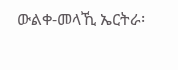ውልቀ-መላኺ ኤርትራ፡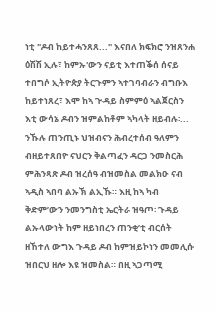ነቲ "ዶብ ከይተሓንጸጸ..." እናበለ ክፍክሮ ንዝጸንሐ ዕሽሽ ኢሉ፣ ከምኡ'ውን ናይቲ እተጠቕሰ ሰናይ ተበግሶ ኢትዮጵያ ትርጉምን ኣተገባብራን ብግቡእ ከይተነጸረ፣ እሞ ከኣ ጒዳይ ስምምዕ ኣልጀርስን እቲ ውሳኔ ዶብን ዝምልከቶም ኣካላት ዘይብሉ፡... ንኹሉ ጠንጢኑ ህዝብናን ሕብረተሰብ ዓለምን ብዘይተጸበዮ ናህርን ቅልጣፈን ዳርጋ ንመስርሕ ምሕንጻጽ ዶብ ዝረሰዓ ብዝመስል መልክዑ ናብ ኣዲስ ኣበባ ልኡኽ ልኢኹ። እዚ ከኣ ካብ ቅድም’ውን ንመንግስቲ ኤርትራ ዝዓጦ፡ ጉዳይ ልኡላውነት ከም ዘይነበረን ጠንቂ’ቲ ብርሰት ዘኸተለ ውግእ ጉዳይ ዶብ ከምዝይኮነን መመሊሱ ዝበርህ ዘሎ እዩ ዝመስል። በዚ ኣጋጣሚ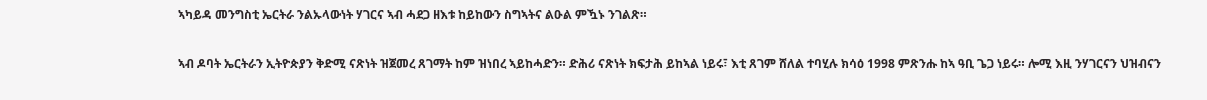ኣካይዳ መንግስቲ ኤርትራ ንልኡላውነት ሃገርና ኣብ ሓደጋ ዘእቱ ከይከውን ስግኣትና ልዑል ምዃኑ ንገልጽ።

ኣብ ዶባት ኤርትራን ኢትዮጵያን ቅድሚ ናጽነት ዝጀመረ ጸገማት ከም ዝነበረ ኣይከሓድን። ድሕሪ ናጽነት ክፍታሕ ይከኣል ነይሩ፣ እቲ ጸገም ሸለል ተባሂሉ ክሳዕ 1998 ምጽንሑ ከኣ ዓቢ ጌጋ ነይሩ። ሎሚ እዚ ንሃገርናን ህዝብናን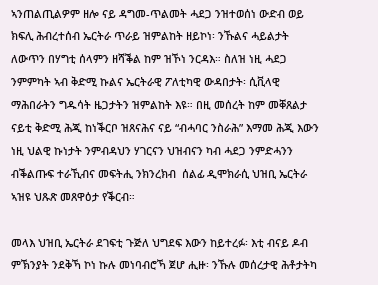ኣንጠልጢልዎም ዘሎ ናይ ዳግመ-ጥልመት ሓደጋ ንዝተወሰነ ውድብ ወይ ክፍሊ ሕብረተሰብ ኤርትራ ጥራይ ዝምልከት ዘይኮነ፡ ንኹልና ሓይልታት ለውጥን በሃግቲ ሰላምን ዘሻቕል ከም ዝኾነ ንርዳእ። ስለዝ ነዚ ሓደጋ ንምምካት ኣብ ቅድሚ ኩልና ኤርትራዊ ፖለቲካዊ ውዳበታት፡ ሲቪላዊ ማሕበራትን ግዱሳት ዜጋታትን ዝምልከት እዩ። በዚ መሰረት ከም መቐጸልታ ናይቲ ቅድሚ ሕጂ ከነቕርቦ ዝጸናሕና ናይ “ብሓባር ንስራሕ” እማመ ሕጂ እውን ነዚ ህልዊ ኩነታት ንምብዳህን ሃገርናን ህዝብናን ካብ ሓደጋ ንምድሓንን ብቕልጡፍ ተራኺብና መፍትሒ ንክንረክብ  ሰልፊ ዲሞክራሲ ህዝቢ ኤርትራ ኣዝዩ ህጹጽ መጸዋዕታ የቕርብ።

መላእ ህዝቢ ኤርትራ ደገፍቲ ጉጅለ ህግደፍ እውን ከይተረፉ፡ እቲ ብናይ ዶብ ምኽንያት ንደቅኻ ኮነ ኩሉ መነባብሮኻ ጀሆ ሒዙ፡ ንኹሉ መሰረታዊ ሕቶታትካ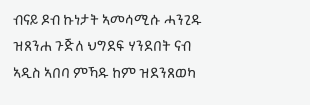ብናይ ዶብ ኩነታት ኣመሳሚሱ ሓንጊዱ ዝጸንሐ ጉጅለ ህግደፍ ሃንደበት ናብ ኣዲስ ኣበባ ምኻዱ ከም ዝደንጸወካ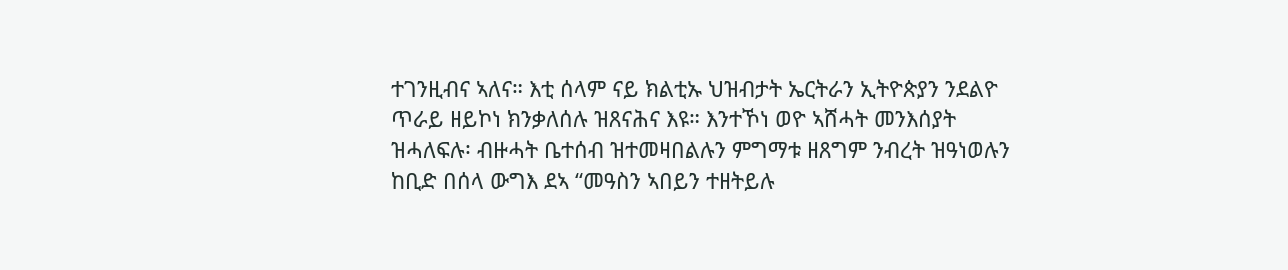ተገንዚብና ኣለና። እቲ ሰላም ናይ ክልቲኡ ህዝብታት ኤርትራን ኢትዮጵያን ንደልዮ ጥራይ ዘይኮነ ክንቃለሰሉ ዝጸናሕና እዩ። እንተኾነ ወዮ ኣሸሓት መንእሰያት ዝሓለፍሉ፡ ብዙሓት ቤተሰብ ዝተመዛበልሉን ምግማቱ ዘጸግም ንብረት ዝዓነወሉን ከቢድ በሰላ ውግእ ደኣ “መዓስን ኣበይን ተዘትይሉ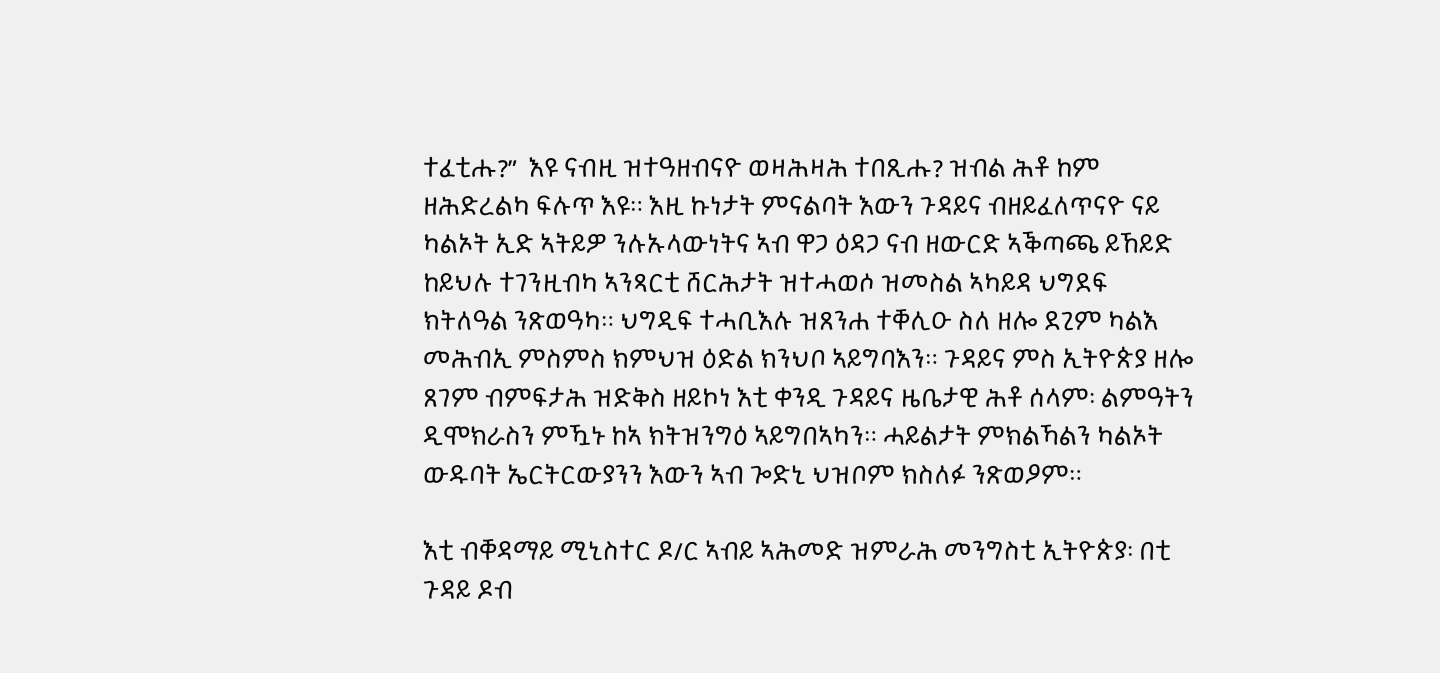ተፈቲሑ?”  እዩ ናብዚ ዝተዓዘብናዮ ወዛሕዛሕ ተበጺሑ? ዝብል ሕቶ ከም ዘሕድረልካ ፍሉጥ እዩ። እዚ ኩነታት ምናልባት እውን ጉዳይና ብዘይፈለጥናዮ ናይ ካልኦት ኢድ ኣትይዎ ንሉኡላውነትና ኣብ ዋጋ ዕዳጋ ናብ ዘውርድ ኣቕጣጫ ይኸይድ ከይህሉ ተገንዚብካ ኣንጻርቲ ሸርሕታት ዝተሓወሶ ዝመስል ኣካይዳ ህግደፍ ክትለዓል ንጽወዓካ። ህግዲፍ ተሓቢእሉ ዝጸንሐ ተቐሊዑ ስለ ዘሎ ደጊም ካልእ መሕብኢ ምስምስ ክምህዝ ዕድል ክንህቦ ኣይግባእን። ጉዳይና ምስ ኢትዮጵያ ዘሎ ጸገም ብምፍታሕ ዝድቅስ ዘይኮነ እቲ ቀንዲ ጉዳይና ዜቤታዊ ሕቶ ሰላም፡ ልምዓትን ዲሞክራስን ምዃኑ ከኣ ክትዝንግዕ ኣይግበኣካን። ሓይልታት ምክልኻልን ካልኦት ውዱባት ኤርትርውያንን እውን ኣብ ጐድኒ ህዝቦም ክስለፉ ንጽወዖም።

እቲ ብቐዳማይ ሚኒስተር ዶ/ር ኣብይ ኣሕመድ ዝምራሕ መንግስቲ ኢትዮጵያ፡ በቲ ጉዳይ ዶብ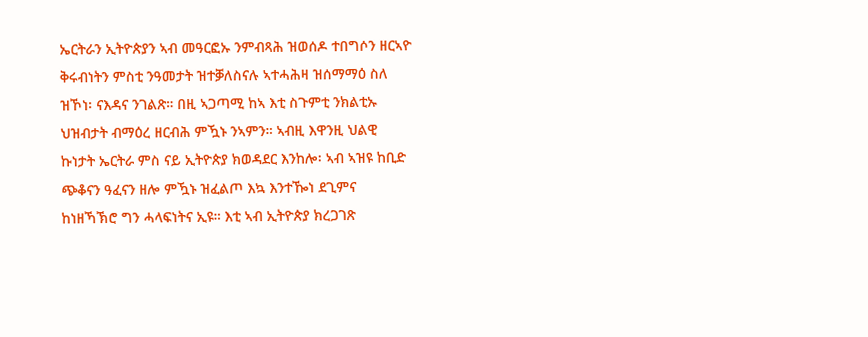ኤርትራን ኢትዮጵያን ኣብ መዓርፎኡ ንምብጻሕ ዝወሰዶ ተበግሶን ዘርኣዮ ቅሩብነትን ምስቲ ንዓመታት ዝተቓለስናሉ ኣተሓሕዛ ዝሰማማዕ ስለ ዝኾነ፡ ናእዳና ንገልጽ። በዚ ኣጋጣሚ ከኣ እቲ ስጉምቲ ንክልቲኡ ህዝብታት ብማዕረ ዘርብሕ ምዃኑ ንኣምን። ኣብዚ እዋንዚ ህልዊ ኩነታት ኤርትራ ምስ ናይ ኢትዮጵያ ክወዳደር እንከሎ፡ ኣብ ኣዝዩ ከቢድ ጭቆናን ዓፈናን ዘሎ ምዃኑ ዝፈልጦ እኳ እንተዀነ ደጊምና ከነዘኻኽሮ ግን ሓላፍነትና ኢዩ። እቲ ኣብ ኢትዮጵያ ክረጋገጽ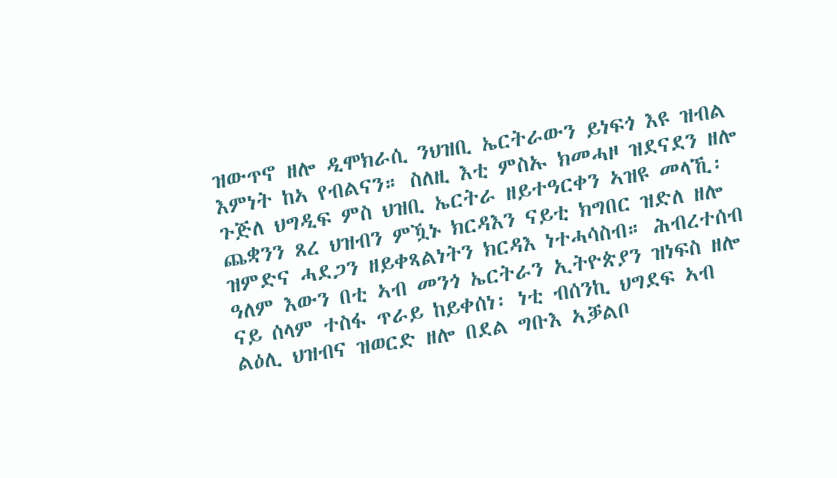ዝውጥኖ ዘሎ ዲሞክራሲ ንህዝቢ ኤርትራውን ይነፍጎ እዩ ዝብል እምነት ከኣ የብልናን። ስለዚ እቲ ምስኡ ክመሓዞ ዝደናደን ዘሎ ጉጅለ ህግዲፍ ምስ ህዝቢ ኤርትራ ዘይተዓርቀን ኣዝዩ መላኺ፡ ጨቋንን ጸረ ህዝብን ምዃኑ ክርዳእን ናይቲ ክግበር ዝድለ ዘሎ ዝምድና ሓደጋን ዘይቀጻልነትን ክርዳእ ነተሓሳስብ። ሕብረተሰብ ዓለም እውን በቲ ኣብ መንጎ ኤርትራን ኢትዮጵያን ዝነፍስ ዘሎ ናይ ሰላም ተስፋ ጥራይ ከይቀሰነ፡ ነቲ ብሰንኪ ህግደፍ ኣብ ልዕሊ ህዝብና ዝወርድ ዘሎ በደል ግቡእ ኣቓልቦ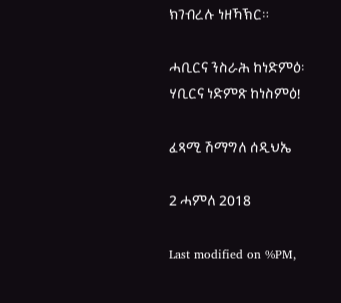ክገብረሉ ነዘኻኽር።

ሓቢርና ንስራሕ ከነድምዕ፡ ሃቢርና ነድምጽ ከነስምዕ!

ፈጻሚ ሽማግለ ሰዲህኤ

2 ሓምለ 2018

Last modified on %PM,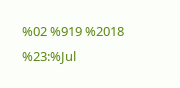%02 %919 %2018 %23:%Jul